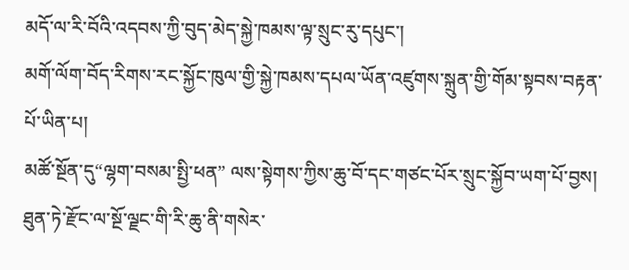མདོ་ལ་རི་བོའི་འདབས་ཀྱི་བུད་མེད་སྐྱེ་ཁམས་ལྟ་སྲུང་རུ་དཔུང་།
མགོ་ལོག་བོད་རིགས་རང་སྐྱོང་ཁུལ་གྱི་སྐྱེ་ཁམས་དཔལ་ཡོན་འཛུགས་སྐྲུན་གྱི་གོམ་སྟབས་བརྟན་པོ་ཡིན་པ།
མཚོ་སྔོན་དུ“ལྷག་བསམ་སྤྱི་ཕན” ལས་སྟེགས་ཀྱིས་ཆུ་བོ་དང་གཙང་པོར་སྲུང་སྐྱོབ་ཡག་པོ་བྱས།
ཐུན་ཏེ་རྫོང་ལ་སྔོ་ལྗང་གི་རི་ཆུ་ནི་གསེར་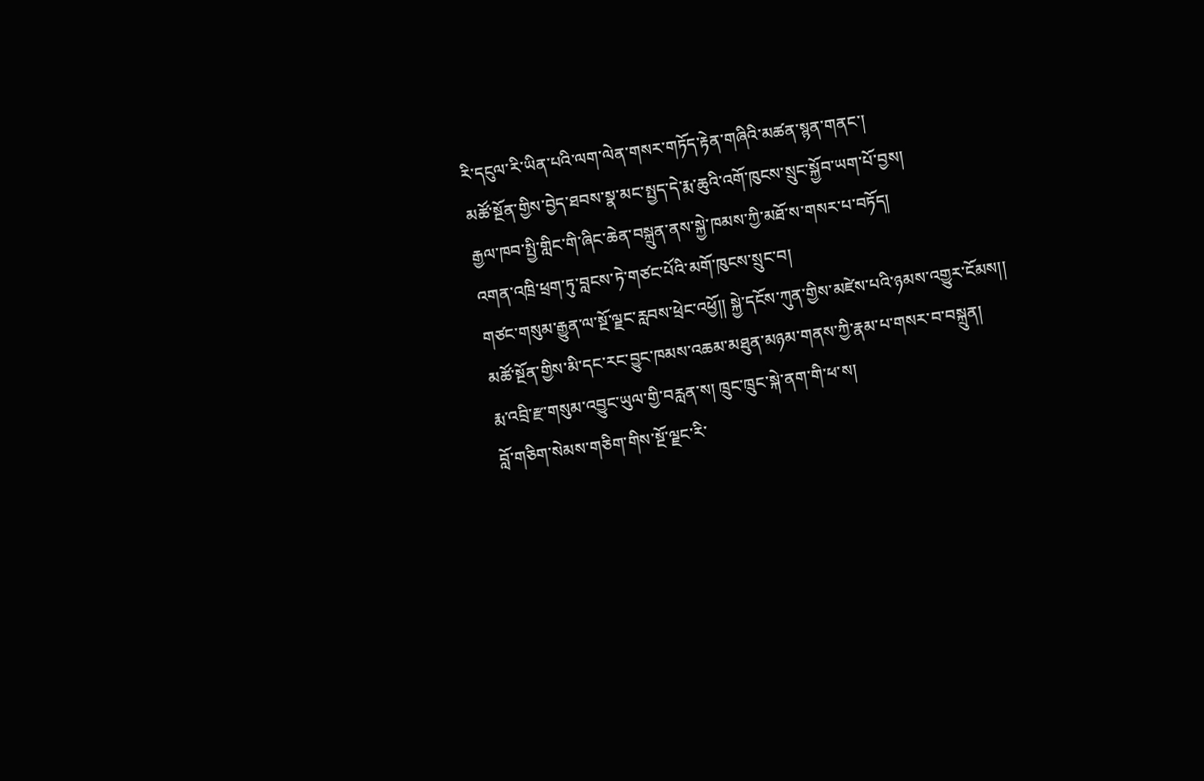རི་དངུལ་རི་ཡིན་པའི་ལག་ལེན་གསར་གཏོད་རྟེན་གཞིའི་མཚན་སྙན་གནང་།
མཚོ་སྔོན་གྱིས་བྱེད་ཐབས་སྣ་མང་སྤྱད་དེ་རྨ་ཆུའི་འགོ་ཁུངས་སྲུང་སྐྱོབ་ཡག་པོ་བྱས།
རྒྱལ་ཁབ་སྤྱི་གླིང་གི་ཞིང་ཆེན་བསྐྲུན་ནས་སྐྱེ་ཁམས་ཀྱི་མཐོ་ས་གསར་པ་བཏོད།
འགན་འཁྲི་ཕྲག་ཏུ་བླངས་ཏེ་གཙང་པོའི་མགོ་ཁུངས་སྲུང་བ།
གཙང་གསུམ་རྒྱུན་ལ་སྔོ་ལྗང་རླབས་ཕྲེང་འཕྱོ།། སྐྱེ་དངོས་ཀུན་གྱིས་མཛེས་པའི་ཉམས་འགྱུར་ངོམས།།
མཚོ་སྔོན་གྱིས་མི་དང་རང་བྱུང་ཁམས་འཆམ་མཐུན་མཉམ་གནས་ཀྱི་རྣམ་པ་གསར་བ་བསྐྲུན།
རྨ་འབྲི་རྫ་གསུམ་འབྱུང་ཡུལ་གྱི་བརླན་ས། ཁྲུང་ཁྲུང་སྐེ་ནག་གི་ཕ་ས།
བློ་གཅིག་སེམས་གཅིག་གིས་སྔོ་ལྗང་རི་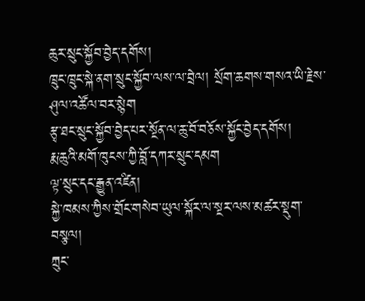ཆུར་སྲུང་སྐྱོབ་བྱེད་དགོས།
ཁྲུང་ཁྲུང་སྐེ་ནག་སྲུང་སྐྱོབ་ལས་ལ་བྲེལ། སྲོག་ཆགས་གསའ་ཡི་རྗེས་ཤུལ་འཚོལ་བར་སྙེག
རྩྭ་ཐང་སྲུང་སྐྱོབ་བྱེད་པར་སྔོན་ལ་ཆུ་བོ་བཅོས་སྐྱོང་བྱེད་དགོས།
རྨ་ཆུའི་མགོ་ཁུངས་ཀྱི་བློ་དཀར་སྲུང་དམག
ལྟ་སྲུང་དང་རྒྱུན་འཛིན།
སྐྱེ་ཁམས་ཀྱིས་གྲོང་གསེབ་ཡུལ་སྐོར་ལ་སྔར་ལས་མཚར་སྡུག་བསྩལ།
ཀྲུང་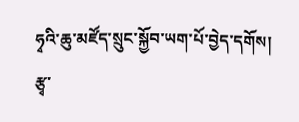ཧྭའི་ཆུ་མཛོད་སྲུང་སྐྱོབ་ཡག་པོ་བྱེད་དགོས།
རྩྭ་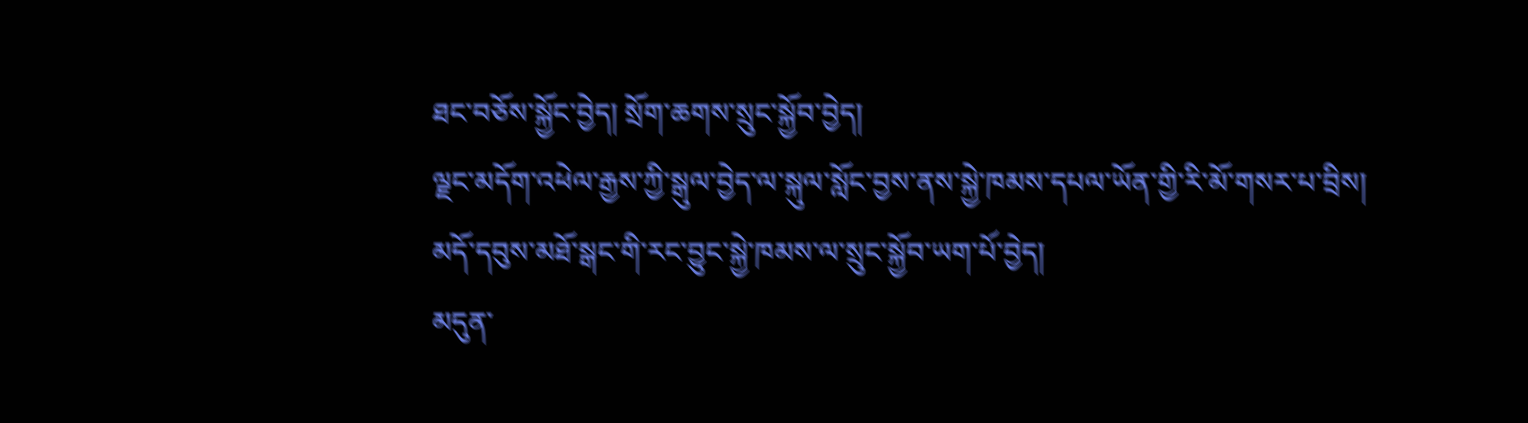ཐང་བཅོས་སྐྱོང་བྱེད། སྲོག་ཆགས་སྲུང་སྐྱོབ་བྱེད།
ལྗང་མདོག་འཕེལ་རྒྱས་ཀྱི་སྒུལ་བྱེད་ལ་སྐུལ་སློང་བྱས་ནས་སྐྱེ་ཁམས་དཔལ་ཡོན་གྱི་རི་མོ་གསར་པ་བྲིས།
མདོ་དབུས་མཐོ་སྒང་གི་རང་བྱུང་སྐྱེ་ཁམས་ལ་སྲུང་སྐྱོབ་ཡག་པོ་བྱེད།
མདུན་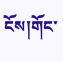ངོས།གོང་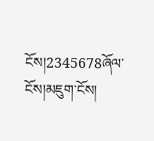ངོས།2345678ཞོལ་ངོས།མཇུག་ངོས།